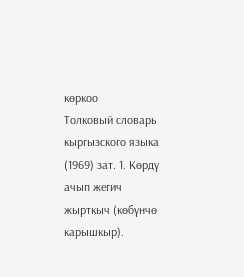көркоо
Толковый словарь кыргызского языка (1969) зат. 1. Көрдү ачып жегич жырткыч (көбүнчө карышкыр).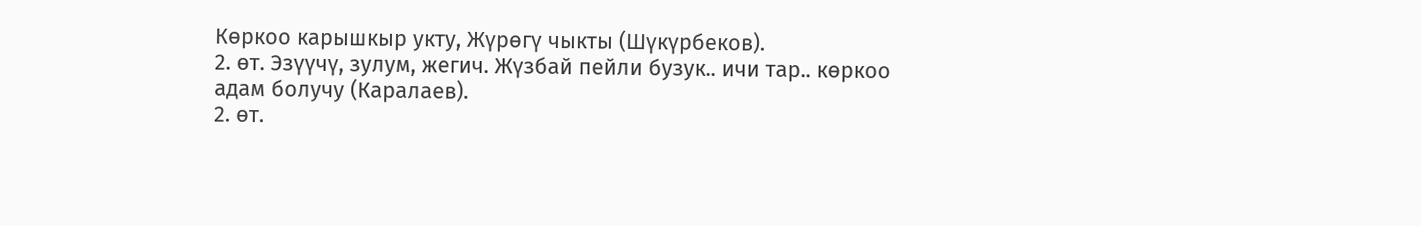Көркоо карышкыр укту, Жүрөгү чыкты (Шүкүрбеков).
2. өт. Эзүүчү, зулум, жегич. Жүзбай пейли бузук.. ичи тар.. көркоо адам болучу (Каралаев).
2. өт.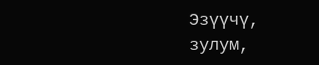Эзүүчү, зулум,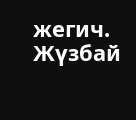жегич. Жүзбай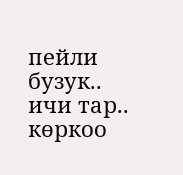пейли бузук.. ичи тар.. көркоо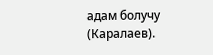адам болучу (Каралаев).